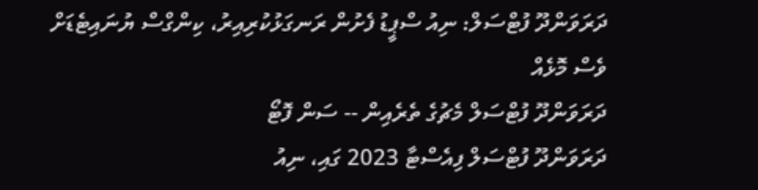ދަރަވަންދޫ ފުޓްސަލް: ނިއު ސްޕީޑު ފެށުން ރަނގަޅުކުރިއިރު، ކިންގްސް ޔުނައިޓެޑަށް ވެސް މޮޅެއް
ދަރަވަންދޫ ފުޓްސަލް މެޗުގެ ތެރެއިން -- ސަން ފޮޓޯ
ދަރަވަންދޫ ފުޓްސަލް ފިއެސްޓާ 2023 ގައި، ނިއު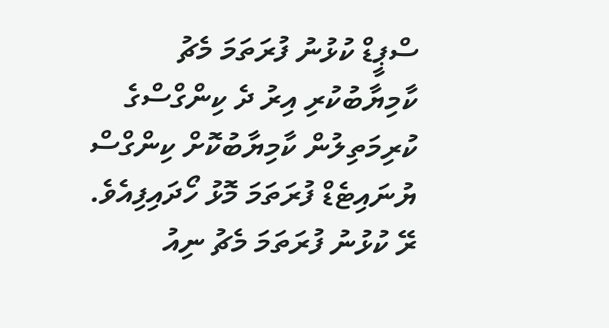ސްޕީޑް ކުޅުނު ފުރަތަމަ މެޗު ކާމިޔާބުކުރި އިރު ދެ ކިންގްސްގެ ކުރިމަތިލުން ކާމިޔާބުކޮށް ކިންގްސް ޔުނައިޓެޑް ފުރަތަމަ މޮޅު ހޯދައިފިއެވެ.
ރޭ ކުޅުނު ފުރަތަމަ މެޗު ނިއު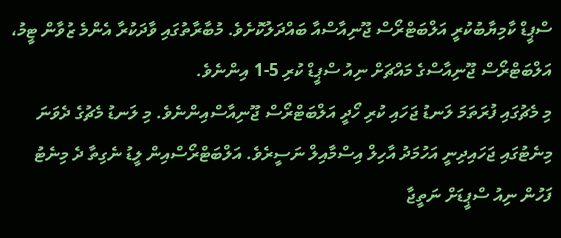ސްޕީޑް ކާމިޔާބުކުރީ އަލްބަޓްރޯސް ޖޫނިއާސްއާ ބައްދަލުކޮށެވެ. މުބާރާތުގައި ވާދަކުރާ އެންމެ ޒުވާން ޓީމު، އަލްބަޓްރޯސް ޖޫނިއާސްގެ މައްޗަށް ނިއު ސްޕީޑް ކުރި 5-1 އިންނެވެ.
މި މެޗުގައި ފުރަތަމަ ލަނޑު ޖަހައި ކުރި ހޯދީ އަލްބަޓްރޯސް ޖޫނިއާސްއިންނެވެ. މި ލަނޑު މެޗުގެ ދެވަނަ މިނެޓުގައި ޖަހައިދިނީ އަހުމަދު އާހިލް އިސްމާއިލް ނަސީރެވެ. އަލްބަޓްރޯސްއިން ލީޑު ނެގިތާ ދެ މިނެޓު ފަހުން ނިއު ސްޕީޑަށް ނަތީޖާ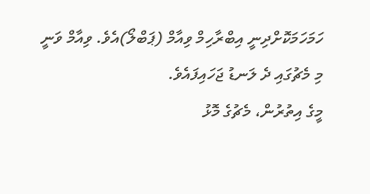ހަމަހަމަކޮށްދިނީ އިބްރާހިމް ވިއާމް (ޕަބްލޯ)އެވެ. ވިއާމް ވަނީ މި މެޗުގައި ދެ ލަނޑު ޖަހައިފައެވެ.
މީގެ އިތުރުން، މެޗުގެ މޮޅު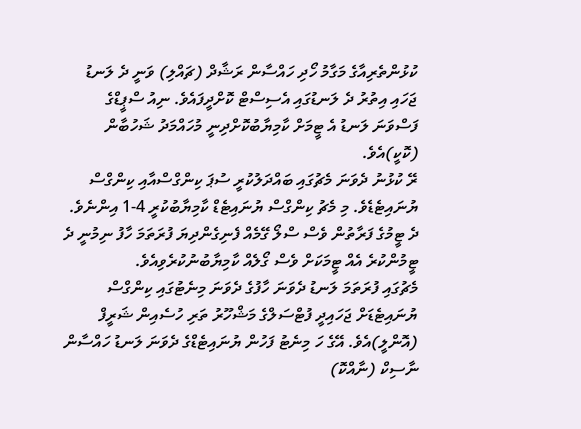ކުޅުންތެރިއާގެ މަގާމު ހޯދި ހައްސާން ރަޝާދް (ޗައްލި) ވަނީ ދެ ލަނޑު ޖަހައި އިތުރު ދެ ލަނޑުގައި އެސިސްޓް ކޮށްދީފައެވެ. ނިއު ސްޕީޑްގެ ފަސްވަނަ ލަނޑު އެ ޓީމަށް ކާމިޔާބުކޮށްދިނީ މުހައްމަދު ޝަހުބާން (ކޮކީ)އެވެ.
ރޭ ކުޅުނު ދެވަނަ މެޗުގައި ބައްދަލުކުރީ ސުޕަ ކިންގްސްއާއި ކިންގްސް ޔުނައިޓެޑެވެ. މި މެޗު ކިންގްސް ޔުނައިޓެޑް ކާމިޔާބުކުރީ 4-1 އިންނެވެ.
ދެ ޓީމުގެ ފަރާތުން ވެސް ސްލޯ ގޭމެއް ފެނިގެންދިޔަ ފުރަތަމަ ހާފު ނިމުނީ ދެ ޓީމުންކުރެ އެއް ޓީމަކަށް ވެސް ގޯލެއް ކާމިޔާބުނުކުރެވިއެވެ.
މެޗުގައި ފުރަތަމަ ލަނޑު ދެވަނަ ހާފުގެ ދެވަނަ މިނެޓުގައި ކިންގްސް ޔުނައިޓެޑަށް ޖަހައިދީ ފުޓްސަލްގެ މަޝްހޫރު ތަރި ހުސެއިން ޝަރީފް (އޮންލީ)އެވެ. އޭގެ ހަ މިނެޓު ފަހުން ޔުނައިޓެޑްގެ ދެވަނަ ލަނޑު ހައްސާން ނާސިކް (ނާއްކޮ)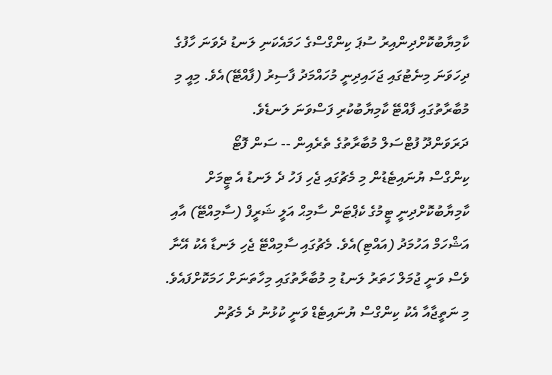ކާމިޔާބުކޮށްދިންއިރު ސުޕަ ކިންގްސްގެ ހަމައެކަނި ލަނޑު ދެވަނަ ހާފުގެ ދިހަވަނަ މިނެޓުގައި ޖަހައިދިނީ މުހައްމަދު ފާސިރު (ފާއްޓޭ)އެވެ. މިއީ މި މުބާރާތުގައި ފާއްޓޭ ކާމިޔާބުކުރި ފަސްވަނަ ލަނޑެވެ.
ދަރަވަންދޫ ފުޓްސަލް މުބާރާތުގެ ތެރެއިން -- ސަން ފޮޓޯ
ކިންގްސް ޔުނައިޓެޑުން މި މެޗުގައި ޖެހި ފަހު ދެ ލަނޑު އެ ޓީމަށް ކާމިޔާބުކޮށްދިނީ ޓީމުގެ ކެޕްޓަން ސާމިޙް އަލީ ޝަރީފް (ސާމިއްޓޭ) އާއި އަޝްހަމް އަހުމަދު (އައްޓި)އެވެ. މެޗުގައި ސާމިއްޓޭ ޖެހި ލަނޑާ އެކު އޭނާ ވެސް ވަނީ ޖުމަލް ހަތަރު ލަނޑު މި މުބާރާތުގައި މިހާތަނަށް ހަމަކޮށްފައެވެ.
މި ނަތީޖާއާ އެކު ކިންގްސް ޔުނައިޓެޑް ވަނީ ކުޅުނު ދެ މެޗުން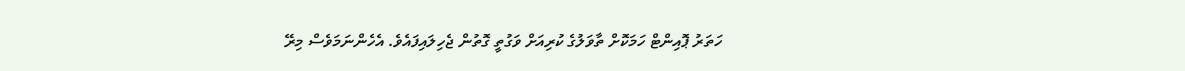ހަތަރު ޕޮއިންޓް ހަމަކޮށް ތާވަލުގެ ކުރިއަށް ވަގުތީ ގޮތުން ޖެހިލައިފައެވެ. އެހެންނަމަވެސް މިރޭ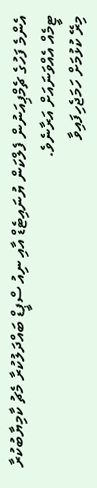އެންމެ ފަހުގެ ޗެމްޕިއަނުން ފެލްކަން ޔުނައިޓެޑް އާއި ނިއު ސްޕީޑް ބައްދަލުކުރާ މެޗު ކާމިޔާބުކުރާ ޓީމެއް އެއްވަނައަށް އަރާނެވެ.
މިރޭ ކުޅުމަށް ހަމަޖެހިފައިވާ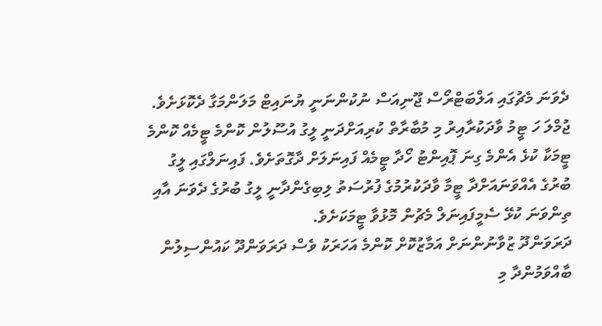ދެވަނަ މެޗުގައި އަލްބަޓްރޯސް ޖޫނިއަސް ނުކުންނަނީ ޔުނައިޓް މަލަންމަގާ ދެކޮޅަށެވެ.
ޖުމްލަ ހަ ޓީމު ވާދަކުރާއިރު މި މުބާރާތް ކުރިއަށްދަނީ ލީގު އުސޫލުން ކޮންމެ ޓީމެއް ކޮންމެ ޓީމަކާ ކުޅެ އެންމެ ގިނަ ޕޮއިންޓު ހޯދާ ޓީމެއް ފައިނަލަށް ދާގޮތަށެވެ. ފައިނަލްގައި ލީގު ބުރުގެ އެއްވަނައަށްދާ ޓީމާ ވާދަކުރުމުގެ ފުރުސަތު ލިބިގެންދާނީ ލީގު ބުރުގެ ދެވަނަ އާއި ތިންވަނަ ކުޅޭ ސެމީފައިނަލް މެޗުން މޮޅުވާ ޓީމަކަށެވެ.
ދަރަވަންދޫ ޒުވާނުންނަށް އަމާޒުކޮށް ކޮންމެ އަހަރަކު ވެސް ދަރަވަންދޫ ކައުންސިލުން ބާއްވަމުންދާ މި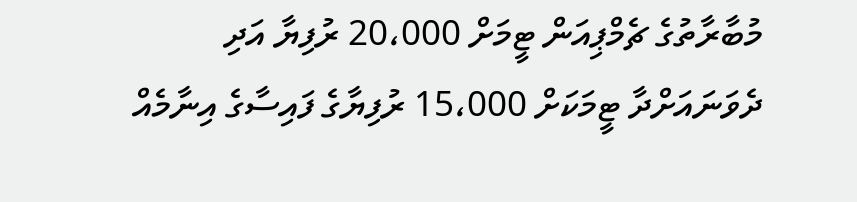މުބާރާތުގެ ޗެމްޕިއަން ޓީމަށް 20،000 ރުފިޔާ އަދި ދެވަނައަށްދާ ޓީމަކަށް 15،000 ރުފިޔާގެ ފައިސާގެ އިނާމެއް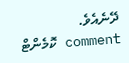ދޭނެއެވެ.
comment ކޮމެންޓް